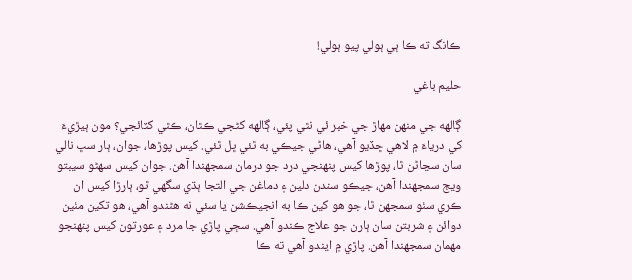ڪانگ ته ڪا ٻي ٻولي پيو ٻولي!

حليم باغي

ڳالهه جي منهن مهاڙ جي خبر ئي نٿي پئي، ڳالهه کڻجي ڪٿان، ڪٿي کٽائجي؟ مون ٻيڙيءَ کي درياءَ ۾ لاهي ڇڏيو آهي، هاڻي جيڪي به ٿئي ڀل ٿئي. کيس پوڙها، جوان، ٻار سڀ نالي سان سڃاڻن ٿا، پوڙها کيس پنهنجي درد جو درمان سمجهندا آهن. جوان کيس سهڻو سيبتو ويڄ سمجهندا آهن، جيڪو سندن دلين ۽ دماغن جي التجا ٻڌي سگهي ٿو، ٻارڙا کيس ان ڪري سٺو سمجهن ٿا، جو هو کين ڪا به انجيڪشن يا سئي نه هڻندو آهي، هو تکين مٺين دوائن ۽ شربتن سان ٻارن جو علاج ڪندو آهي. سڄي پاڙي جا مرد ۽ عورتون کيس پنهنجو مهمان سمجهندا آهن. پاڙي ۾ ايندو آهي ته ڪا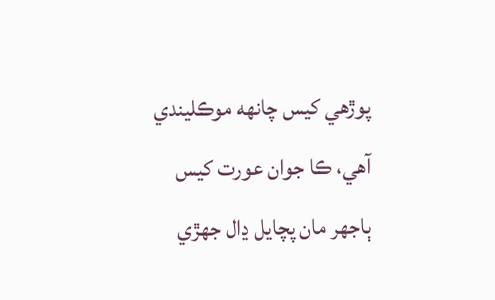پوڙهي کيس چانهه موڪليندي آهي، ڪا جوان عورت کيس ٻاجهر مان پچايل ڍال جهڙي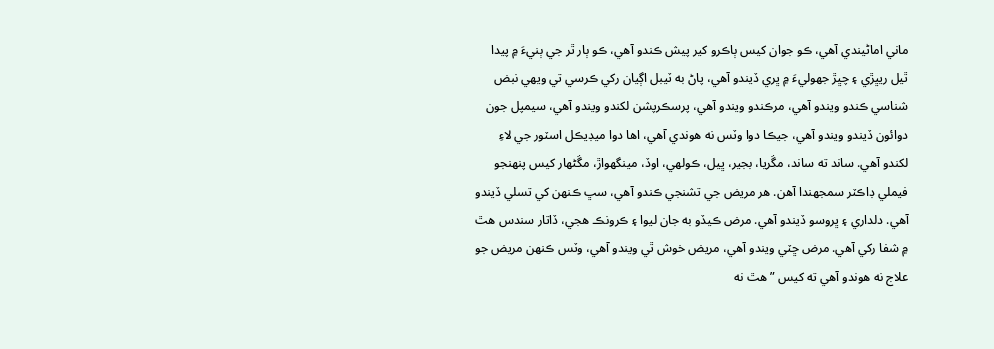ماني اماڻيندي آهي، ڪو جوان کيس ٻاڪرو کير پيش ڪندو آهي، ڪو ٻار ٿر جي ٻنيءَ ۾ پيدا ٿيل ريڀڙي ۽ چڀڙ جهوليءَ ۾ ڀري ڏيندو آهي، پاڻ به ٽيبل اڳيان رکي ڪرسي تي ويهي نبض شناسي ڪندو ويندو آهي، مرڪندو ويندو آهي، پرسڪرپشن لکندو ويندو آهي، سيمپل جون دوائون ڏيندو ويندو آهي، جيڪا دوا وٽس نه هوندي آهي، اها دوا ميڊيڪل اسٽور جي لاءِ لکندو آهي. ساند ته ساند، مڱريا، بجير، ڀيل، ڪولهي، اوڏ، مينگهواڙ، مڱڻهار کيس پنهنجو فيملي ڊاڪٽر سمجهندا آهن. هر مريض جي تشنجي ڪندو آهي، سڀ ڪنهن کي تسلي ڏيندو آهي. دلداري ۽ ڀروسو ڏيندو آهي. مرض ڪيڏو به جان ليوا ۽ ڪرونڪ هجي، ڏاتار سندس هٿ ۾ شفا رکي آهي. مرض ڇٽي ويندو آهي، مريض خوش ٿي ويندو آهي، وٽس ڪنهن مريض جو علاج نه هوندو آهي ته کيس ”هٿ نه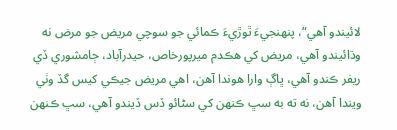لائيندو آهي“، پنهنجيءَ ٿوڙيءَ ڪمائي جو سوچي مريض جو مرض نه وڌائيندو آهي، مريض کي هڪدم ميرپورخاص، حيدرآباد، ڄامشوري ڏي ريفر ڪندو آهي، ڀاڳ وارا هوندا آهن، اهي مريض جيڪي کيس گڏ وٺي ويندا آهن، نه ته به سڀ ڪنهن کي سڻائو ڏس ڏيندو آهي، سڀ ڪنهن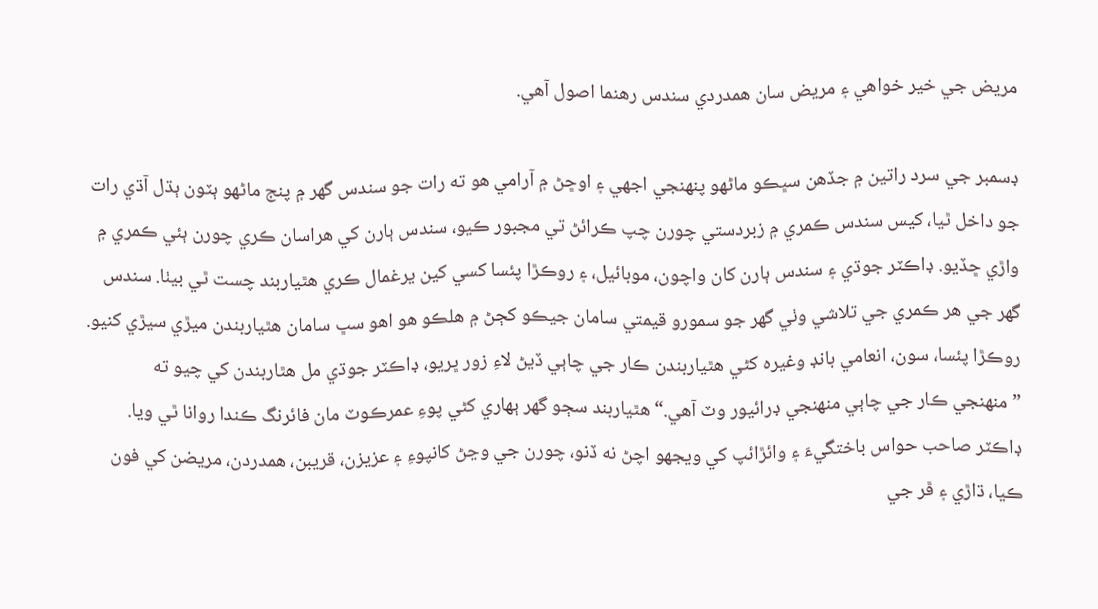مريض جي خير خواهي ۽ مريض سان همدردي سندس رهنما اصول آهي.

ڊسمبر جي سرد راتين ۾ جڏهن سڀڪو ماڻهو پنهنجي اجهي ۽ اوڇڻ ۾ آرامي هو ته رات جو سندس گهر ۾ پنج ماڻهو ٻٽون ٻڌل آڌي رات جو داخل ٿيا، کيس سندس ڪمري ۾ زبردستي چورن چپ ڪرائڻ تي مجبور ڪيو، سندس ٻارن کي هراسان ڪري چورن ٻئي ڪمري ۾ واڙي ڇڏيو. ڊاڪٽر جوڌي ۽ سندس ٻارن کان واچون، موبائيل، ۽ روڪڙا پئسا کسي کين يرغمال ڪري هٿياربند چست ٿي بيٺا. سندس گهر جي هر ڪمري جي تلاشي وٺي گهر جو سمورو قيمتي سامان جيڪو کڄڻ ۾ هلڪو هو اهو سڀ سامان هٿياربندن ميڙي سيڙي کنيو. روڪڙا پئسا، سون، انعامي بانڊ وغيره کڻي هٿياربندن ڪار جي چاٻي ڏيڻ لاءِ زور ڀريو، ڊاڪٽر جوڌي مل هٿاربندن کي چيو ته ”منهنجي ڪار جي چاٻي منهنجي ڊرائيور وٽ آهي.“ هٿياربند سڄو گهر ٻهاري کڻي پوءِ عمرڪوٽ مان فائرنگ ڪندا روانا ٿي ويا. ڊاڪٽر صاحب حواس باختگيءَ ۽ وائڙائپ کي ويجهو اچڻ نه ڏنو، چورن جي وڃڻ کانپوءِ ۽ عزيزن، قريبن، همدردن، مريضن کي فون ڪيا، ڌاڙي ۽ ڦر جي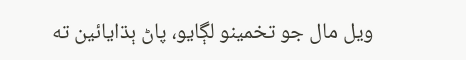ويل مال جو تخمينو لڳايو، پاڻ ٻڌايائين ته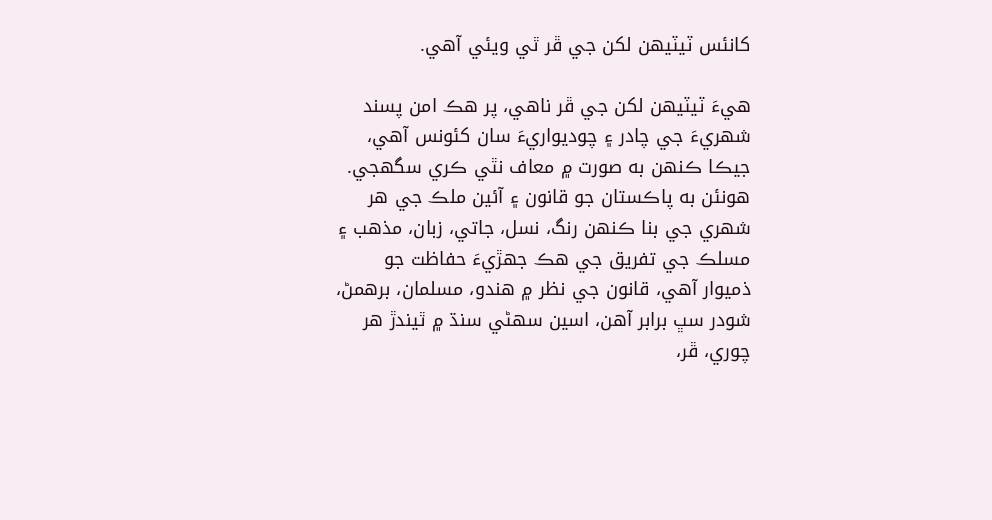کانئس ٽيٽيهن لکن جي ڦر ٿي ويئي آهي.

هيءَ ٽيٽيهن لکن جي ڦر ناهي، پر هڪ امن پسند شهريءَ جي چادر ۽ چوديواريءَ سان کئونس آهي، جيڪا ڪنهن به صورت ۾ معاف نٿي ڪري سگهجي. هونئن به پاڪستان جو قانون ۽ آئين ملڪ جي هر شهري جي بنا ڪنهن رنگ، نسل، جاتي، زبان، مذهب ۽ مسلڪ جي تفريق جي هڪ جهڙيءَ حفاظت جو ذميوار آهي، قانون جي نظر ۾ هندو، مسلمان، برهمڻ، شودر سڀ برابر آهن، اسين سهڻي سنڌ ۾ ٿيندڙ هر چوري، ڦر،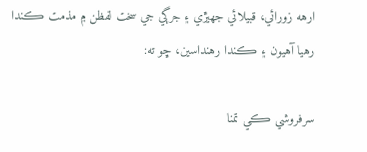ارهه زورائي، قبيلائي جهيڙي ۽ جرڳي جي سخت لفظن ۾ مذمت ڪندا رهيا آهيون ۽ ڪندا رهنداسين، ڇو ته:

سرفروشي ڪي تمنا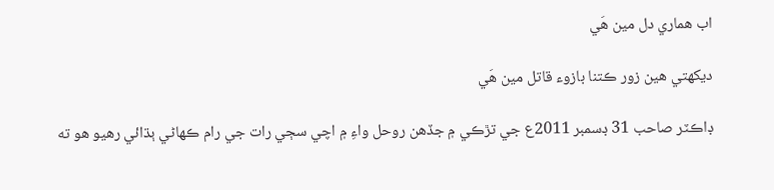اب هماري دل مين هَي

ديکهتي هين زور ڪتنا بازوء قاتل مين هَي

ڊاڪٽر صاحب 31 ڊسمبر 2011ع جي تڙڪي ۾ جڏهن روحل واءِ ۾ اچي سڄي رات جي رام ڪهاڻي ٻڌائي رهيو هو ته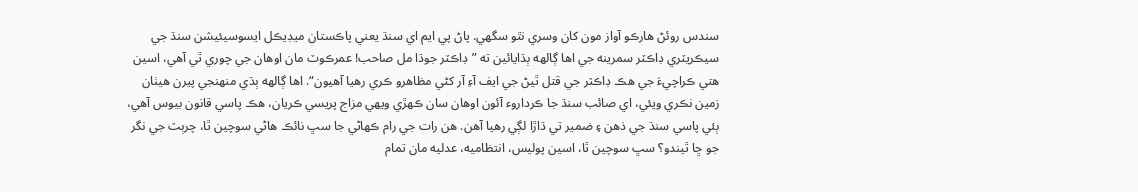سندس روئڻ هارڪو آواز مون کان وسري نٿو سگهي. پاڻ پي ايم اي سنڌ يعني پاڪستان ميڊيڪل ايسوسيئيشن سنڌ جي سيڪريٽري ڊاڪٽر سمرينه جي اها ڳالهه ٻڌايائين ته ”ڊاڪٽر جوڌا مل صاحب! عمرڪوٽ مان اوهان جي چوري ٿي آهي، اسين هتي ڪراچيءَ جي هڪ ڊاڪٽر جي قتل ٿيڻ جي ايف آءِ آر کڻي مظاهرو ڪري رهيا آهيون“. اها ڳالهه ٻڌي منهنجي پيرن هيٺان زمين نڪري ويئي، اي صائب سنڌ جا ڪرداروء آئون اوهان سان ڪهڙي ويهي مزاج پريسي ڪريان، هڪ پاسي قانون بيوس آهي، ٻئي پاسي سنڌ جي ذهن ۽ ضمير تي ڌاڙا لڳي رهيا آهن. هن رات جي رام ڪهاڻي جا سڀ نائڪ هاڻي سوچين ٿا، چرٻٽ جي نگر جو ڇا ٿيندو؟ سڀ سوچين ٿا، اسين پوليس، انتظاميه، عدليه مان تمام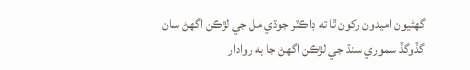گهڻيون اميدون رکون ٿا ته ڊاڪٽر جوڌي مل جي لڙڪن اگهڻ سان گڏوگڏ سموري سنڌ جي لڙڪن اگهڻ جا به روادار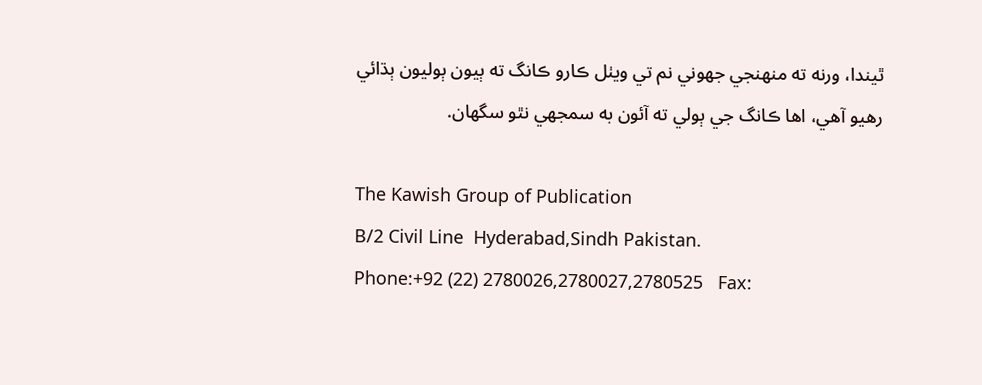ٿيندا، ورنه ته منهنجي جهوني نم تي ويٺل ڪارو ڪانگ ته ٻيون ٻوليون ٻڌائي رهيو آهي، اها ڪانگ جي ٻولي ته آئون به سمجهي نٿو سگهان.

The Kawish Group of Publication
B/2 Civil Line  Hyderabad,Sindh Pakistan.
Phone:+92 (22) 2780026,2780027,2780525   Fax: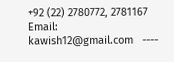+92 (22) 2780772, 2781167
Email: kawish12@gmail.com   ----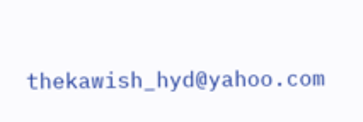thekawish_hyd@yahoo.com